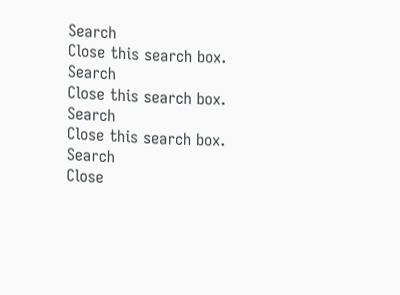Search
Close this search box.
Search
Close this search box.
Search
Close this search box.
Search
Close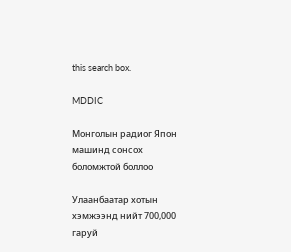this search box.

MDDIC

Монголын радиог Япон машинд сонсох боломжтой боллоо

Улаанбаатар хотын хэмжээнд нийт 700,000 гаруй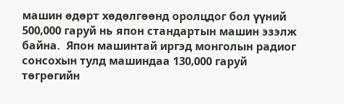машин өдөрт хөдөлгөөнд оролцдог бол үүний 500,000 гаруй нь япон стандартын машин эзэлж байна.  Япон машинтай иргэд монголын радиог сонсохын тулд машиндаа 130,000 гаруй төгрөгийн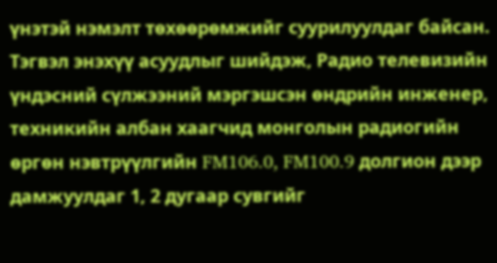үнэтэй нэмэлт төхөөрөмжийг суурилуулдаг байсан. Тэгвэл энэхүү асуудлыг шийдэж, Радио телевизийн үндэсний сүлжээний мэргэшсэн өндрийн инженер, техникийн албан хаагчид монголын радиогийн өргөн нэвтрүүлгийн FM106.0, FM100.9 долгион дээр дамжуулдаг 1, 2 дугаар сувгийг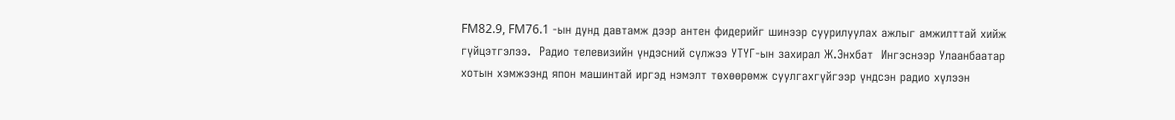FM82.9, FM76.1 -ын дунд давтамж дээр антен фидерийг шинээр суурилуулах ажлыг амжилттай хийж гүйцэтгэлээ.  Радио телевизийн үндэсний сүлжээ УТҮГ-ын захирал Ж.Энхбат  Ингэснээр Улаанбаатар хотын хэмжээнд япон машинтай иргэд нэмэлт төхөөрөмж суулгахгүйгээр үндсэн радио хүлээн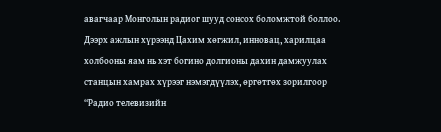авагчаар Монголын радиог шууд сонсох боломжтой боллоо. Дээрх ажлын хүрээнд Цахим хөгжил, инновац, харилцаа холбооны яам нь хэт богино долгионы дахин дамжуулах станцын хамрах хүрээг нэмэгдүүлэх, өргөтгөх зорилгоор “Радио телевизийн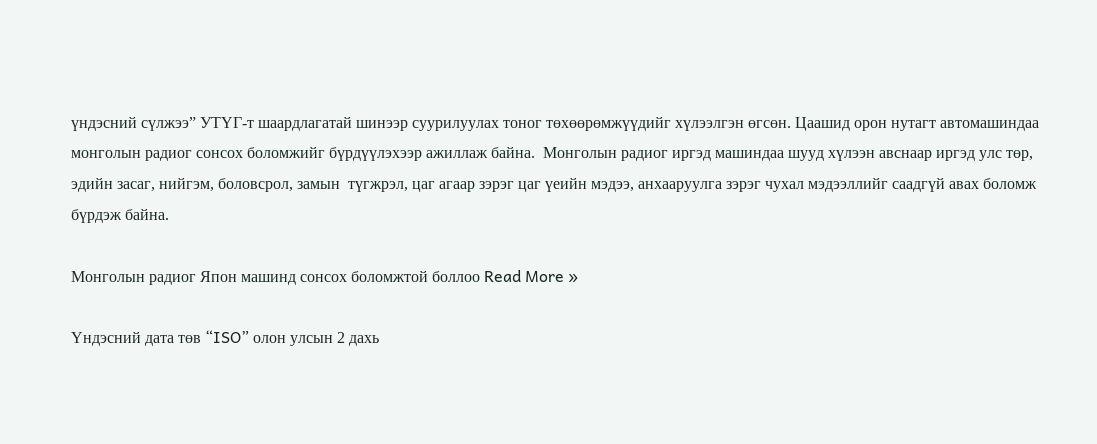үндэсний сүлжээ” УТҮГ-т шаардлагатай шинээр суурилуулах тоног төхөөрөмжүүдийг хүлээлгэн өгсөн. Цаашид орон нутагт автомашиндаа монголын радиог сонсох боломжийг бүрдүүлэхээр ажиллаж байна.  Монголын радиог иргэд машиндаа шууд хүлээн авснаар иргэд улс төр, эдийн засаг, нийгэм, боловсрол, замын  түгжрэл, цаг агаар зэрэг цаг үеийн мэдээ, анхааруулга зэрэг чухал мэдээллийг саадгүй авах боломж бүрдэж байна.

Монголын радиог Япон машинд сонсох боломжтой боллоо Read More »

Үндэсний дата төв “ISO” олон улсын 2 дахь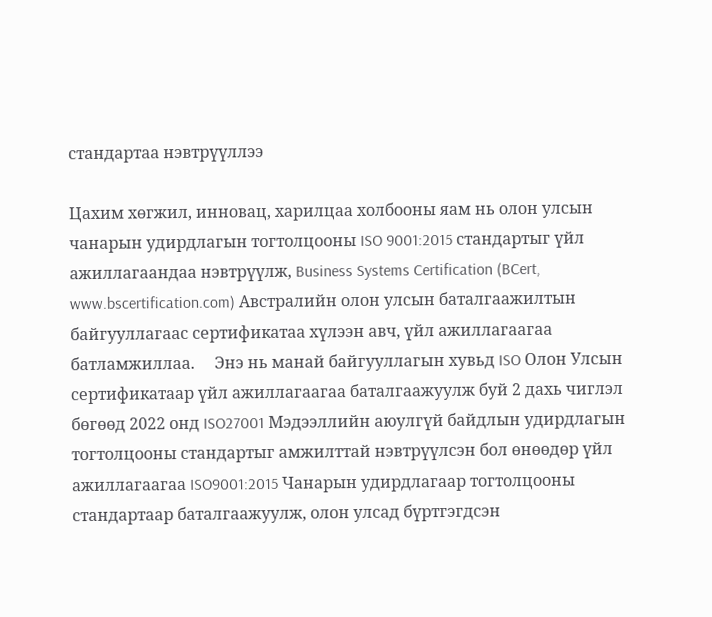стандартаа нэвтрүүллээ

Цахим хөгжил, инновац, харилцаа холбооны яам нь олон улсын чанарын удирдлагын тогтолцооны ISO 9001:2015 стандартыг үйл ажиллагаандаа нэвтрүүлж, Business Systems Certification (BCert, www.bscertification.com) Австралийн олон улсын баталгаажилтын байгууллагаас сертификатаа хүлээн авч, үйл ажиллагаагаа батламжиллаа.     Энэ нь манай байгууллагын хувьд ISO Олон Улсын сертификатаар үйл ажиллагаагаа баталгаажуулж буй 2 дахь чиглэл бөгөөд 2022 онд ISO27001 Мэдээллийн аюулгүй байдлын удирдлагын тогтолцооны стандартыг амжилттай нэвтрүүлсэн бол өнөөдөр үйл ажиллагаагаа ISO9001:2015 Чанарын удирдлагаар тогтолцооны стандартаар баталгаажуулж, олон улсад бүртгэгдсэн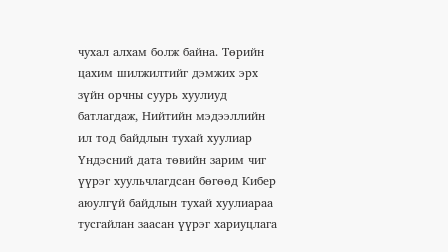чухал алхам болж байна. Төрийн цахим шилжилтийг дэмжих эрх зүйн орчны суурь хуулиуд батлагдаж, Нийтийн мэдээллийн ил тод байдлын тухай хуулиар Үндэсний дата төвийн зарим чиг үүрэг хуульчлагдсан бөгөөд Кибер аюулгүй байдлын тухай хуулиараа тусгайлан заасан үүрэг хариуцлага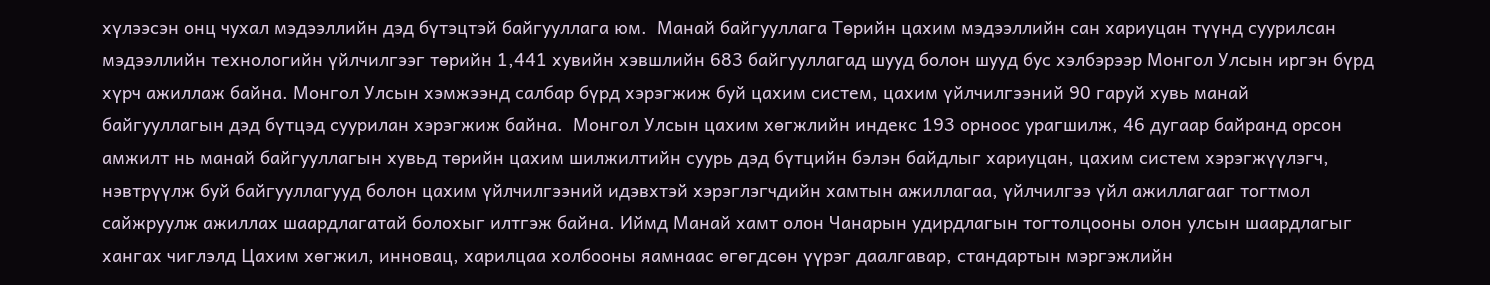хүлээсэн онц чухал мэдээллийн дэд бүтэцтэй байгууллага юм.  Манай байгууллага Төрийн цахим мэдээллийн сан хариуцан түүнд суурилсан мэдээллийн технологийн үйлчилгээг төрийн 1,441 хувийн хэвшлийн 683 байгууллагад шууд болон шууд бус хэлбэрээр Монгол Улсын иргэн бүрд хүрч ажиллаж байна. Монгол Улсын хэмжээнд салбар бүрд хэрэгжиж буй цахим систем, цахим үйлчилгээний 90 гаруй хувь манай байгууллагын дэд бүтцэд суурилан хэрэгжиж байна.  Монгол Улсын цахим хөгжлийн индекс 193 орноос урагшилж, 46 дугаар байранд орсон амжилт нь манай байгууллагын хувьд төрийн цахим шилжилтийн суурь дэд бүтцийн бэлэн байдлыг хариуцан, цахим систем хэрэгжүүлэгч, нэвтрүүлж буй байгууллагууд болон цахим үйлчилгээний идэвхтэй хэрэглэгчдийн хамтын ажиллагаа, үйлчилгээ үйл ажиллагааг тогтмол сайжруулж ажиллах шаардлагатай болохыг илтгэж байна. Иймд Манай хамт олон Чанарын удирдлагын тогтолцооны олон улсын шаардлагыг хангах чиглэлд Цахим хөгжил, инновац, харилцаа холбооны яамнаас өгөгдсөн үүрэг даалгавар, стандартын мэргэжлийн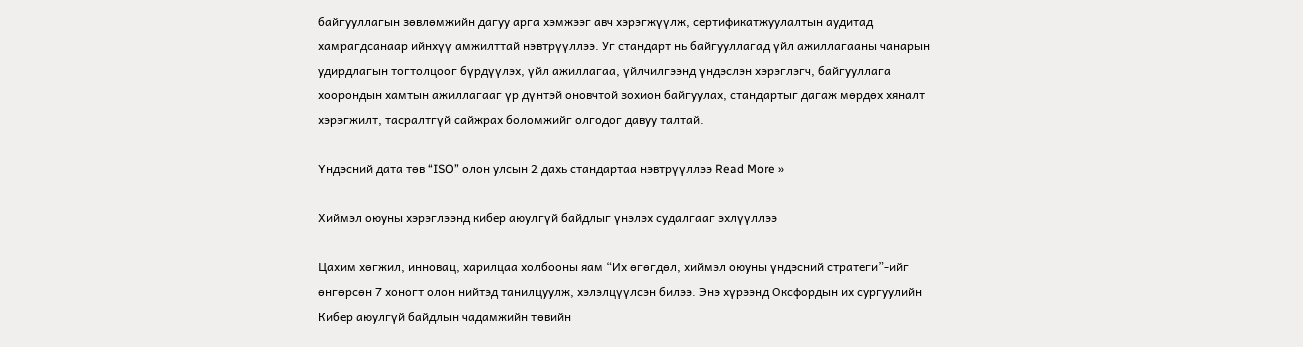байгууллагын зөвлөмжийн дагуу арга хэмжээг авч хэрэгжүүлж, сертификатжуулалтын аудитад хамрагдсанаар ийнхүү амжилттай нэвтрүүллээ. Уг стандарт нь байгууллагад үйл ажиллагааны чанарын удирдлагын тогтолцоог бүрдүүлэх, үйл ажиллагаа, үйлчилгээнд үндэслэн хэрэглэгч, байгууллага хоорондын хамтын ажиллагааг үр дүнтэй оновчтой зохион байгуулах, стандартыг дагаж мөрдөх хяналт хэрэгжилт, тасралтгүй сайжрах боломжийг олгодог давуу талтай.

Үндэсний дата төв “ISO” олон улсын 2 дахь стандартаа нэвтрүүллээ Read More »

Хиймэл оюуны хэрэглээнд кибер аюулгүй байдлыг үнэлэх судалгааг эхлүүллээ

Цахим хөгжил, инновац, харилцаа холбооны яам “Их өгөгдөл, хиймэл оюуны үндэсний стратеги”-ийг өнгөрсөн 7 хоногт олон нийтэд танилцуулж, хэлэлцүүлсэн билээ. Энэ хүрээнд Оксфордын их сургуулийн Кибер аюулгүй байдлын чадамжийн төвийн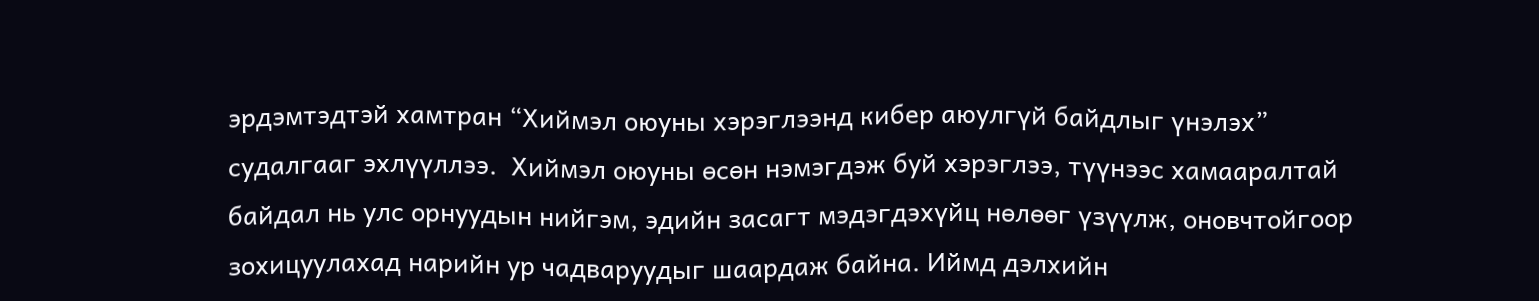эрдэмтэдтэй хамтран “Хиймэл оюуны хэрэглээнд кибер аюулгүй байдлыг үнэлэх” судалгааг эхлүүллээ.  Хиймэл оюуны өсөн нэмэгдэж буй хэрэглээ, түүнээс хамааралтай байдал нь улс орнуудын нийгэм, эдийн засагт мэдэгдэхүйц нөлөөг үзүүлж, оновчтойгоор зохицуулахад нарийн ур чадваруудыг шаардаж байна. Иймд дэлхийн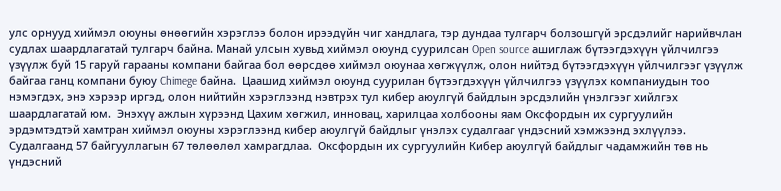улс орнууд хиймэл оюуны өнөөгийн хэрэглээ болон ирээдүйн чиг хандлага, тэр дундаа тулгарч болзошгүй эрсдэлийг нарийвчлан судлах шаардлагатай тулгарч байна. Манай улсын хувьд хиймэл оюунд суурилсан Open source ашиглаж бүтээгдэхүүн үйлчилгээ үзүүлж буй 15 гаруй гарааны компани байгаа бол өөрсдөө хиймэл оюунаа хөгжүүлж, олон нийтэд бүтээгдэхүүн үйлчилгээг үзүүлж байгаа ганц компани буюу Chimege байна.  Цаашид хиймэл оюунд суурилан бүтээгдэхүүн үйлчилгээ үзүүлэх компаниудын тоо нэмэгдэх, энэ хэрээр иргэд, олон нийтийн хэрэглээнд нэвтрэх тул кибер аюулгүй байдлын эрсдэлийн үнэлгээг хийлгэх шаардлагатай юм.  Энэхүү ажлын хүрээнд Цахим хөгжил, инновац, харилцаа холбооны яам Оксфордын их сургуулийн эрдэмтэдтэй хамтран хиймэл оюуны хэрэглээнд кибер аюулгүй байдлыг үнэлэх судалгааг үндэсний хэмжээнд эхлүүлээ. Судалгаанд 57 байгууллагын 67 төлөөлөл хамрагдлаа.  Оксфордын их сургуулийн Кибер аюулгүй байдлыг чадамжийн төв нь үндэсний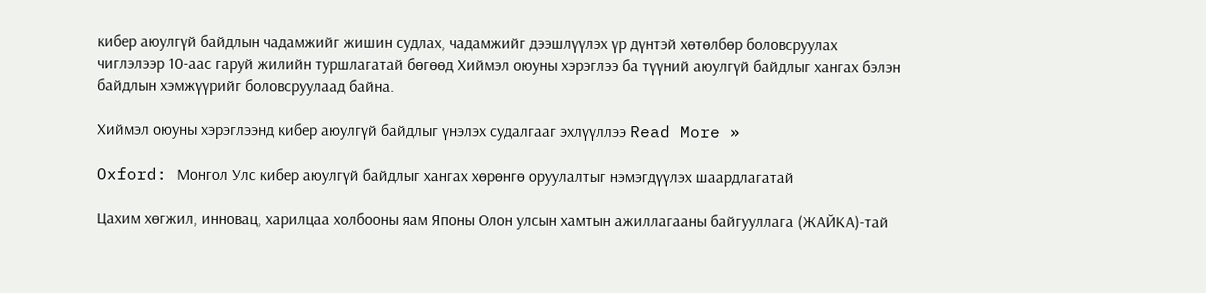кибер аюулгүй байдлын чадамжийг жишин судлах, чадамжийг дээшлүүлэх үр дүнтэй хөтөлбөр боловсруулах чиглэлээр 10-аас гаруй жилийн туршлагатай бөгөөд Хиймэл оюуны хэрэглээ ба түүний аюулгүй байдлыг хангах бэлэн байдлын хэмжүүрийг боловсруулаад байна.

Хиймэл оюуны хэрэглээнд кибер аюулгүй байдлыг үнэлэх судалгааг эхлүүллээ Read More »

Oxford: Монгол Улс кибер аюулгүй байдлыг хангах хөрөнгө оруулалтыг нэмэгдүүлэх шаардлагатай

Цахим хөгжил, инновац, харилцаа холбооны яам Японы Олон улсын хамтын ажиллагааны байгууллага (ЖАЙКА)-тай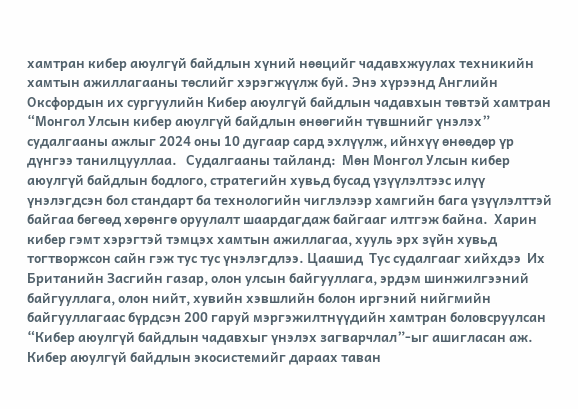хамтран кибер аюулгүй байдлын хүний нөөцийг чадавхжуулах техникийн хамтын ажиллагааны төслийг хэрэгжүүлж буй. Энэ хүрээнд Английн Оксфордын их сургуулийн Кибер аюулгүй байдлын чадавхын төвтэй хамтран “Монгол Улсын кибер аюулгүй байдлын өнөөгийн түвшнийг үнэлэх” судалгааны ажлыг 2024 оны 10 дугаар сард эхлүүлж, ийнхүү өнөөдөр үр дүнгээ танилцууллаа.   Судалгааны тайланд:  Мөн Монгол Улсын кибер аюулгүй байдлын бодлого, стратегийн хувьд бусад үзүүлэлтээс илүү үнэлэгдсэн бол стандарт ба технологийн чиглэлээр хамгийн бага үзүүлэлттэй байгаа бөгөөд хөрөнгө оруулалт шаардагдаж байгааг илтгэж байна.  Харин кибер гэмт хэрэгтэй тэмцэх хамтын ажиллагаа, хууль эрх зүйн хувьд тогтворжсон сайн гэж тус тус үнэлэгдлээ. Цаашид  Тус судалгааг хийхдээ  Их Британийн Засгийн газар, олон улсын байгууллага, эрдэм шинжилгээний байгууллага, олон нийт, хувийн хэвшлийн болон иргэний нийгмийн байгууллагаас бүрдсэн 200 гаруй мэргэжилтнүүдийн хамтран боловсруулсан “Кибер аюулгүй байдлын чадавхыг үнэлэх загварчлал”-ыг ашигласан аж.  Кибер аюулгүй байдлын экосистемийг дараах таван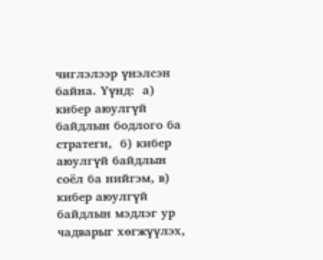чиглэлээр үнэлсэн байна. Үүнд:  а) кибер аюулгүй байдлын бодлого ба стратеги,  б) кибер аюулгүй байдлын соёл ба нийгэм, в) кибер аюулгүй байдлын мэдлэг ур чадварыг хөгжүүлэх,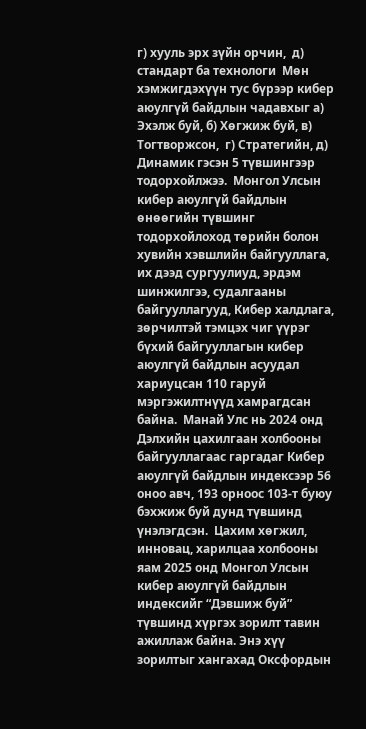г) хууль эрх зүйн орчин,  д) стандарт ба технологи  Мөн хэмжигдэхүүн тус бүрээр кибер аюулгүй байдлын чадавхыг а) Эхэлж буй, б) Хөгжиж буй, в) Тогтворжсон,  г) Стратегийн, д) Динамик гэсэн 5 түвшингээр тодорхойлжээ.  Монгол Улсын кибер аюулгүй байдлын өнөөгийн түвшинг тодорхойлоход төрийн болон хувийн хэвшлийн байгууллага, их дээд сургуулиуд, эрдэм шинжилгээ, судалгааны байгууллагууд, Кибер халдлага, зөрчилтэй тэмцэх чиг үүрэг бүхий байгууллагын кибер аюулгүй байдлын асуудал хариуцсан 110 гаруй мэргэжилтнүүд хамрагдсан байна.  Манай Улс нь 2024 онд Дэлхийн цахилгаан холбооны байгууллагаас гаргадаг Кибер аюулгүй байдлын индексээр 56 оноо авч, 193 орноос 103-т буюу бэхжиж буй дунд түвшинд үнэлэгдсэн.  Цахим хөгжил, инновац, харилцаа холбооны яам 2025 онд Монгол Улсын кибер аюулгүй байдлын индексийг “Дэвшиж буй” түвшинд хүргэх зорилт тавин ажиллаж байна. Энэ хүү зорилтыг хангахад Оксфордын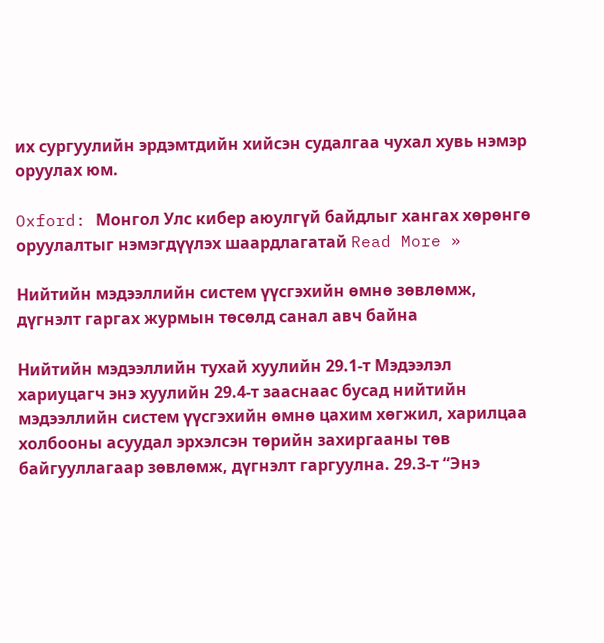их сургуулийн эрдэмтдийн хийсэн судалгаа чухал хувь нэмэр оруулах юм.

Oxford: Монгол Улс кибер аюулгүй байдлыг хангах хөрөнгө оруулалтыг нэмэгдүүлэх шаардлагатай Read More »

Нийтийн мэдээллийн систем үүсгэхийн өмнө зөвлөмж, дүгнэлт гаргах журмын төсөлд санал авч байна

Нийтийн мэдээллийн тухай хуулийн 29.1-т Мэдээлэл хариуцагч энэ хуулийн 29.4-т зааснаас бусад нийтийн мэдээллийн систем үүсгэхийн өмнө цахим хөгжил, харилцаа холбооны асуудал эрхэлсэн төрийн захиргааны төв байгууллагаар зөвлөмж, дүгнэлт гаргуулна. 29.3-т “Энэ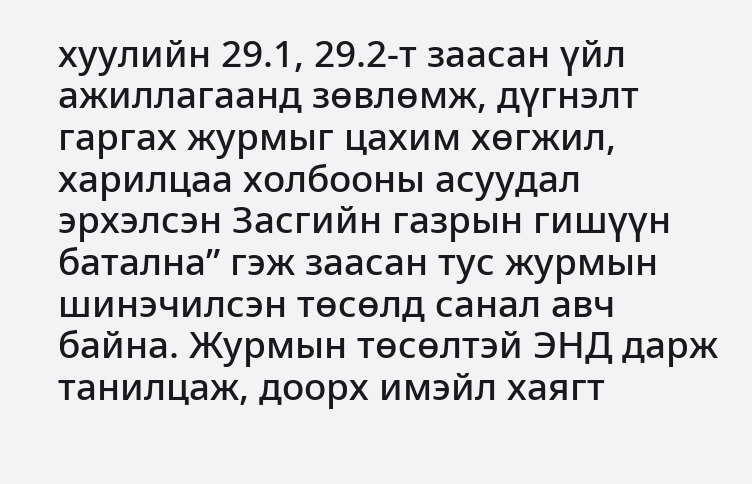хуулийн 29.1, 29.2-т заасан үйл ажиллагаанд зөвлөмж, дүгнэлт гаргах журмыг цахим хөгжил, харилцаа холбооны асуудал эрхэлсэн Засгийн газрын гишүүн батална” гэж заасан тус журмын шинэчилсэн төсөлд санал авч байна. Журмын төсөлтэй ЭНД дарж танилцаж, доорх имэйл хаягт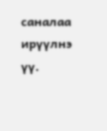саналаа ирүүлнэ үү.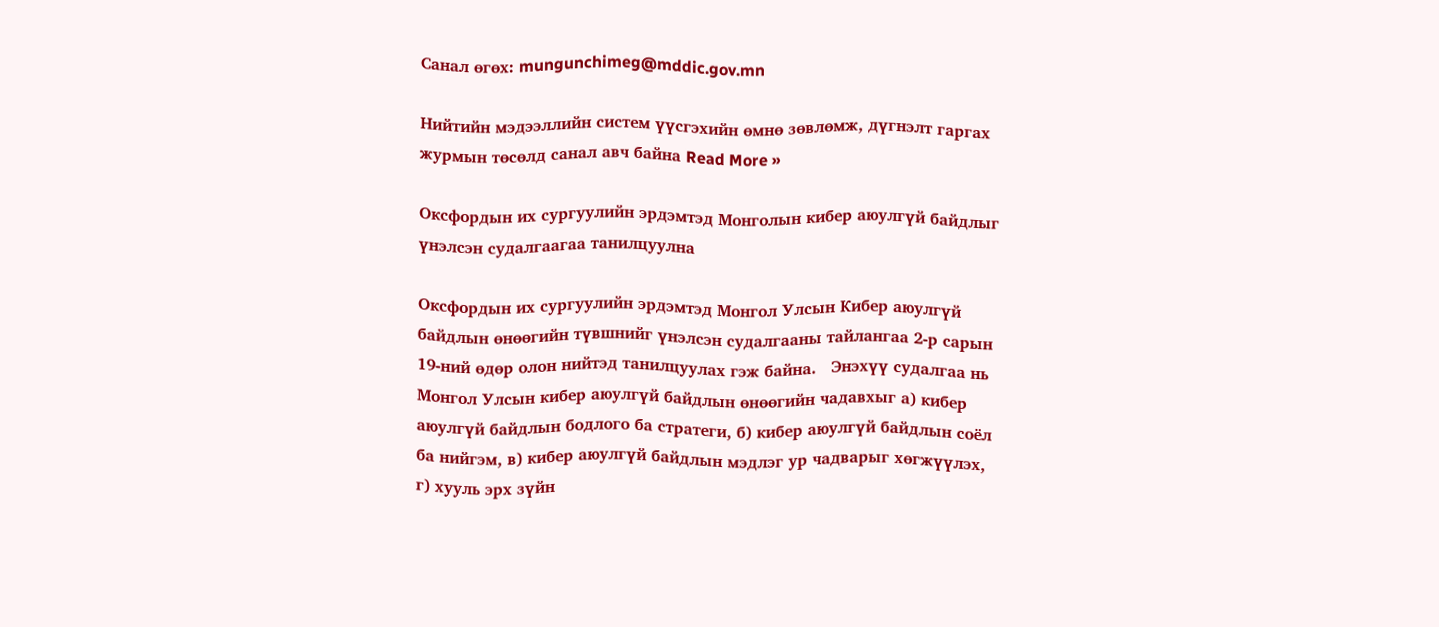Санал өгөх: mungunchimeg@mddic.gov.mn

Нийтийн мэдээллийн систем үүсгэхийн өмнө зөвлөмж, дүгнэлт гаргах журмын төсөлд санал авч байна Read More »

Оксфордын их сургуулийн эрдэмтэд Монголын кибер аюулгүй байдлыг үнэлсэн судалгаагаа танилцуулна

Оксфордын их сургуулийн эрдэмтэд Монгол Улсын Кибер аюулгүй байдлын өнөөгийн түвшнийг үнэлсэн судалгааны тайлангаа 2-р сарын 19-ний өдөр олон нийтэд танилцуулах гэж байна.   Энэхүү судалгаа нь Монгол Улсын кибер аюулгүй байдлын өнөөгийн чадавхыг а) кибер аюулгүй байдлын бодлого ба стратеги, б) кибер аюулгүй байдлын соёл ба нийгэм, в) кибер аюулгүй байдлын мэдлэг ур чадварыг хөгжүүлэх, г) хууль эрх зүйн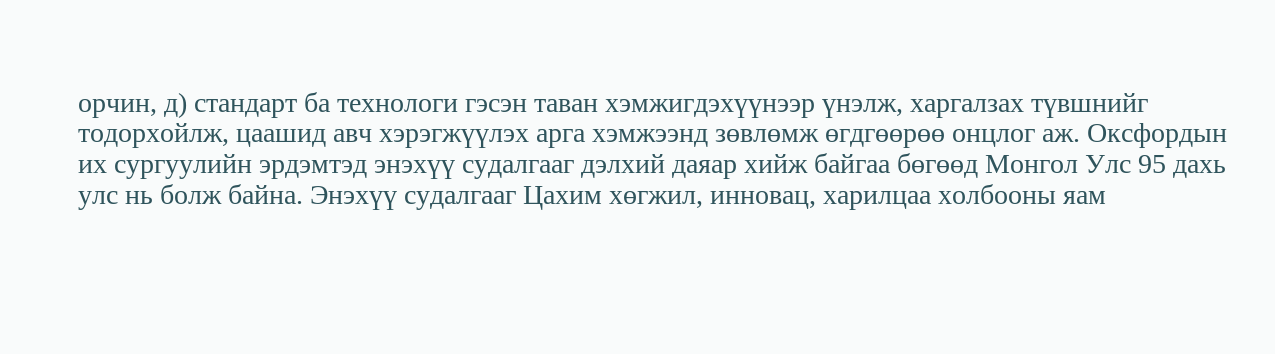орчин, д) стандарт ба технологи гэсэн таван хэмжигдэхүүнээр үнэлж, харгалзах түвшнийг тодорхойлж, цаашид авч хэрэгжүүлэх арга хэмжээнд зөвлөмж өгдгөөрөө онцлог аж. Оксфордын их сургуулийн эрдэмтэд энэхүү судалгааг дэлхий даяар хийж байгаа бөгөөд Монгол Улс 95 дахь улс нь болж байна. Энэхүү судалгааг Цахим хөгжил, инновац, харилцаа холбооны яам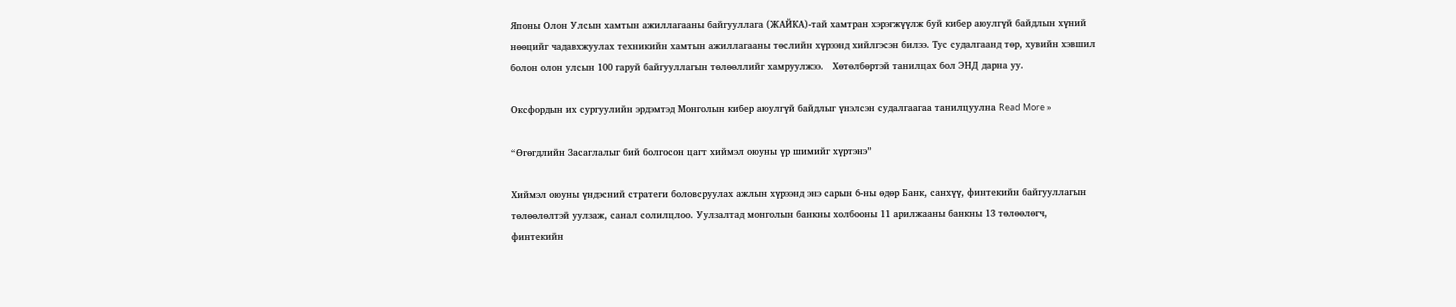Японы Олон Улсын хамтын ажиллагааны байгууллага (ЖАЙКА)-тай хамтран хэрэгжүүлж буй кибер аюулгүй байдлын хүний нөөцийг чадавхжуулах техникийн хамтын ажиллагааны төслийн хүрээнд хийлгэсэн билээ. Тус судалгаанд төр, хувийн хэвшил болон олон улсын 100 гаруй байгууллагын төлөөллийг хамруулжээ.   Хөтөлбөртэй танилцах бол ЭНД дарна уу.

Оксфордын их сургуулийн эрдэмтэд Монголын кибер аюулгүй байдлыг үнэлсэн судалгаагаа танилцуулна Read More »

“Өгөгдлийн Засаглалыг бий болгосон цагт хиймэл оюуны үр шимийг хүртэнэ”

Хиймэл оюуны үндэсний стратеги боловсруулах ажлын хүрээнд энэ сарын 6-ны өдөр Банк, санхүү, финтекийн байгууллагын төлөөлөлтэй уулзаж, санал солилцлоо. Уулзалтад монголын банкны холбооны 11 арилжааны банкны 13 төлөөлөгч, финтекийн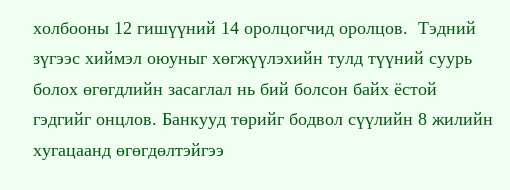холбооны 12 гишүүний 14 оролцогчид оролцов.  Тэдний зүгээс хиймэл оюуныг хөгжүүлэхийн тулд түүний суурь болох өгөгдлийн засаглал нь бий болсон байх ёстой гэдгийг онцлов. Банкууд төрийг бодвол сүүлийн 8 жилийн хугацаанд өгөгдөлтэйгээ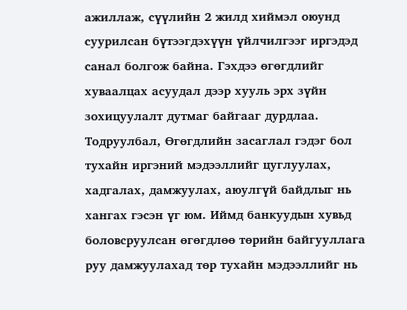ажиллаж, сүүлийн 2 жилд хиймэл оюунд суурилсан бүтээгдэхүүн үйлчилгээг иргэдэд санал болгож байна. Гэхдээ өгөгдлийг хуваалцах асуудал дээр хууль эрх зүйн зохицуулалт дутмаг байгааг дурдлаа. Тодруулбал, Өгөгдлийн засаглал гэдэг бол тухайн иргэний мэдээллийг цуглуулах, хадгалах, дамжуулах, аюулгүй байдлыг нь хангах гэсэн үг юм. Иймд банкуудын хувьд боловсруулсан өгөгдлөө төрийн байгууллага руу дамжуулахад төр тухайн мэдээллийг нь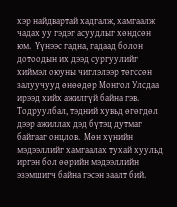хэр найдвартай хадгалж, хамгаалж чадах уу гэдэг асуудлыг хөндсөн юм.  Үүнээс гадна, гадаад болон дотоодын их дээд сургуулийг хиймэл оюуны чиглэлээр төгссөн залуучууд өнөөдөр Монгол Улсдаа ирээд хийх ажилгүй байна гэв. Тодруулбал, тэдний хувьд өгөгдөл дээр ажиллах дэд бүтэц дутмаг байгааг онцлов.  Мөн хүнийн мэдээллийг хамгаалах тухай хуульд иргэн бол өөрийн мэдээллийн эзэмшигч байна гэсэн заалт бий.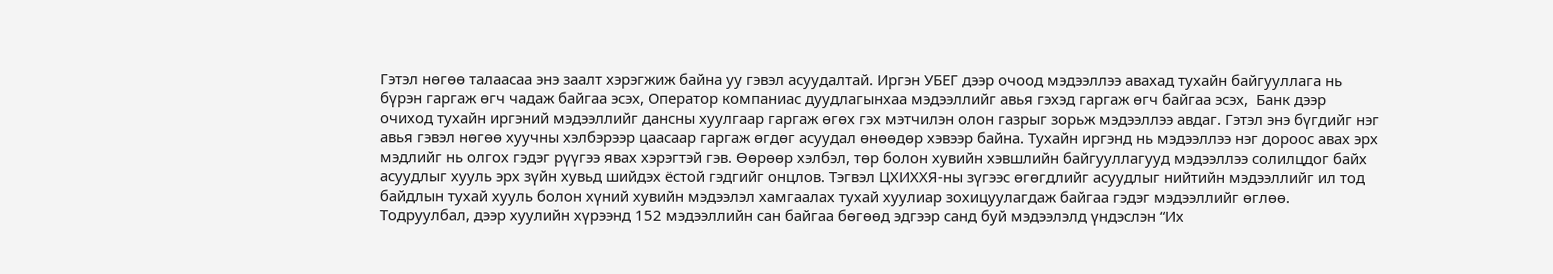Гэтэл нөгөө талаасаа энэ заалт хэрэгжиж байна уу гэвэл асуудалтай. Иргэн УБЕГ дээр очоод мэдээллээ авахад тухайн байгууллага нь бүрэн гаргаж өгч чадаж байгаа эсэх, Оператор компаниас дуудлагынхаа мэдээллийг авья гэхэд гаргаж өгч байгаа эсэх,  Банк дээр очиход тухайн иргэний мэдээллийг дансны хуулгаар гаргаж өгөх гэх мэтчилэн олон газрыг зорьж мэдээллээ авдаг. Гэтэл энэ бүгдийг нэг авья гэвэл нөгөө хуучны хэлбэрээр цаасаар гаргаж өгдөг асуудал өнөөдөр хэвээр байна. Тухайн иргэнд нь мэдээллээ нэг дороос авах эрх мэдлийг нь олгох гэдэг рүүгээ явах хэрэгтэй гэв. Өөрөөр хэлбэл, төр болон хувийн хэвшлийн байгууллагууд мэдээллээ солилцдог байх асуудлыг хууль эрх зүйн хувьд шийдэх ёстой гэдгийг онцлов. Тэгвэл ЦХИХХЯ-ны зүгээс өгөгдлийг асуудлыг нийтийн мэдээллийг ил тод байдлын тухай хууль болон хүний хувийн мэдээлэл хамгаалах тухай хуулиар зохицуулагдаж байгаа гэдэг мэдээллийг өглөө. Тодруулбал, дээр хуулийн хүрээнд 152 мэдээллийн сан байгаа бөгөөд эдгээр санд буй мэдээлэлд үндэслэн “Их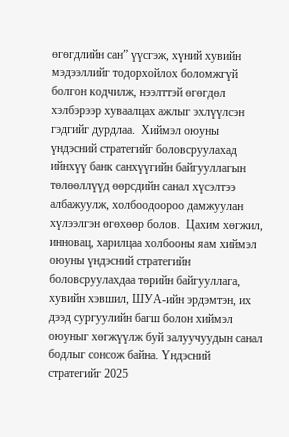өгөгдлийн сан” үүсгэж, хүний хувийн мэдээллийг тодорхойлох боломжгүй болгон кодчилж, нээлттэй өгөгдөл хэлбэрээр хуваалцах ажлыг эхлүүлсэн гэдгийг дурдлаа.  Хиймэл оюуны үндэсний стратегийг боловсруулахад ийнхүү банк санхүүгийн байгууллагын төлөөллүүд өөрсдийн санал хүсэлтээ албажуулж, холбоодоороо дамжуулан хүлээлгэн өгөхөөр болов.  Цахим хөгжил, инновац, харилцаа холбооны яам хиймэл оюуны үндэсний стратегийн боловсруулахдаа төрийн байгууллага, хувийн хэвшил, ШУА-ийн эрдэмтэн, их дээд сургуулийн багш болон хиймэл оюуныг хөгжүүлж буй залуучуудын санал бодлыг сонсож байна. Үндэсний стратегийг 2025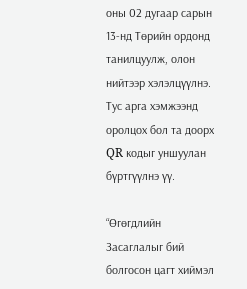оны 02 дугаар сарын 13-нд Төрийн ордонд танилцуулж, олон нийтээр хэлэлцүүлнэ.  Тус арга хэмжээнд оролцох бол та доорх QR кодыг уншуулан бүртгүүлнэ үү.

“Өгөгдлийн Засаглалыг бий болгосон цагт хиймэл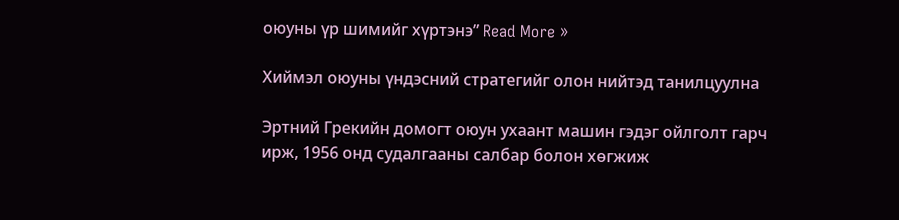оюуны үр шимийг хүртэнэ” Read More »

Хиймэл оюуны үндэсний стратегийг олон нийтэд танилцуулна

Эртний Грекийн домогт оюун ухаант машин гэдэг ойлголт гарч ирж, 1956 онд судалгааны салбар болон хөгжиж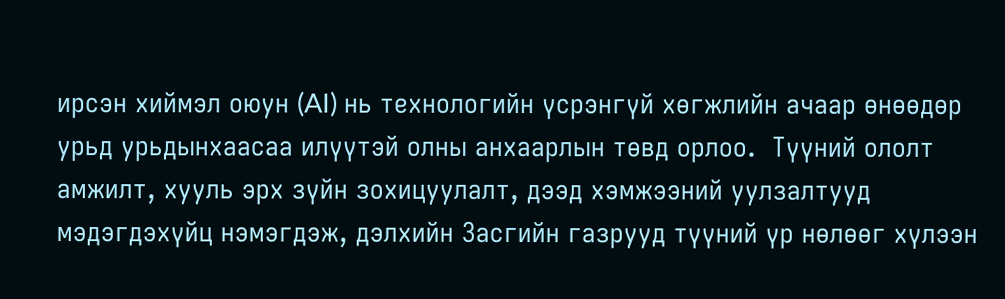ирсэн хиймэл оюун (AI) нь технологийн үсрэнгүй хөгжлийн ачаар өнөөдөр урьд урьдынхаасаа илүүтэй олны анхаарлын төвд орлоо.  Түүний ололт амжилт, хууль эрх зүйн зохицуулалт, дээд хэмжээний уулзалтууд мэдэгдэхүйц нэмэгдэж, дэлхийн Засгийн газрууд түүний үр нөлөөг хүлээн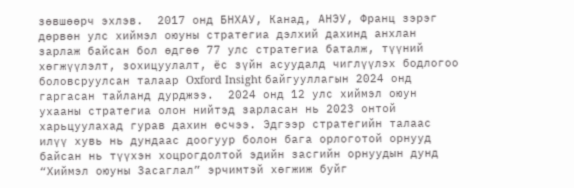зөвшөөрч эхлэв.  2017 онд БНХАУ, Канад, АНЭУ, Франц зэрэг дөрвөн улс хиймэл оюуны стратегиа дэлхий дахинд анхлан зарлаж байсан бол өдгөө 77 улс стратегиа баталж, түүний хөгжүүлэлт, зохицуулалт, ёс зүйн асуудалд чиглүүлэх бодлогоо боловсруулсан талаар Oxford Insight байгууллагын 2024 онд гаргасан тайланд дурджээ.  2024 онд 12 улс хиймэл оюун ухааны стратегиа олон нийтэд зарласан нь 2023 онтой харьцуулахад гурав дахин өсчээ. Эдгээр стратегийн талаас илүү хувь нь дундаас доогуур болон бага орлоготой орнууд байсан нь түүхэн хоцрогдолтой эдийн засгийн орнуудын дунд “Хиймэл оюуны Засаглал” эрчимтэй хөгжиж буйг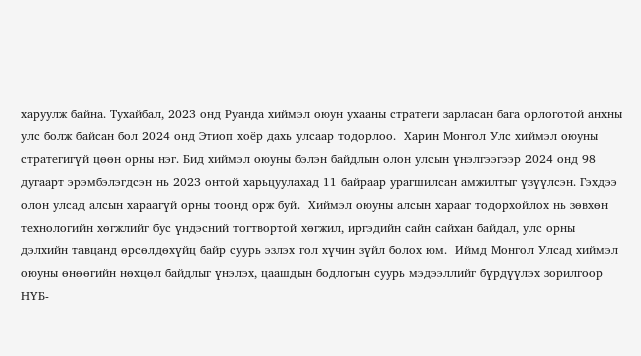харуулж байна. Тухайбал, 2023 онд Руанда хиймэл оюун ухааны стратеги зарласан бага орлоготой анхны улс болж байсан бол 2024 онд Этиоп хоёр дахь улсаар тодорлоо.  Харин Монгол Улс хиймэл оюуны стратегигүй цөөн орны нэг. Бид хиймэл оюуны бэлэн байдлын олон улсын үнэлгээгээр 2024 онд 98 дугаарт эрэмбэлэгдсэн нь 2023 онтой харьцуулахад 11 байраар урагшилсан амжилтыг үзүүлсэн. Гэхдээ олон улсад алсын хараагүй орны тоонд орж буй.  Хиймэл оюуны алсын харааг тодорхойлох нь зөвхөн технологийн хөгжлийг бус үндэсний тогтвортой хөгжил, иргэдийн сайн сайхан байдал, улс орны дэлхийн тавцанд өрсөлдөхүйц байр суурь эзлэх гол хүчин зүйл болох юм.  Иймд Монгол Улсад хиймэл оюуны өнөөгийн нөхцөл байдлыг үнэлэх, цаашдын бодлогын суурь мэдээллийг бүрдүүлэх зорилгоор НҮБ-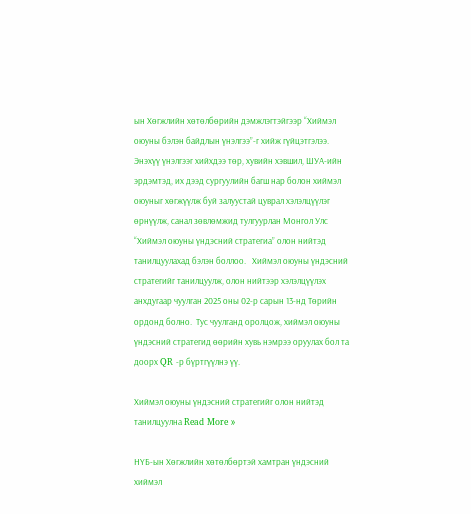ын Хөгжлийн хөтөлбөрийн дэмжлэгтэйгээр “Хиймэл оюуны бэлэн байдлын үнэлгээ”-г хийж гүйцэтгэлээ. Энэхүү үнэлгээг хийхдээ төр, хувийн хэвшил, ШУА-ийн эрдэмтэд, их дээд сургуулийн багш нар болон хиймэл оюуныг хөгжүүлж буй залуустай цуврал хэлэлцүүлэг өрнүүлж, санал зөвлөмжид тулгуурлан Монгол Улс “Хиймэл оюуны үндэсний стратегиа” олон нийтэд танилцуулахад бэлэн боллоо.   Хиймэл оюуны үндэсний стратегийг танилцуулж, олон нийтээр хэлэлцүүлэх анхдугаар чуулган 2025 оны 02-р сарын 13-нд Төрийн ордонд болно.  Тус чуулганд оролцож, хиймэл оюуны үндэсний стратегид өөрийн хувь нэмрээ оруулах бол та доорх QR -р бүртгүүлнэ үү.

Хиймэл оюуны үндэсний стратегийг олон нийтэд танилцуулна Read More »

НҮБ-ын Хөгжлийн хөтөлбөртэй хамтран үндэсний хиймэл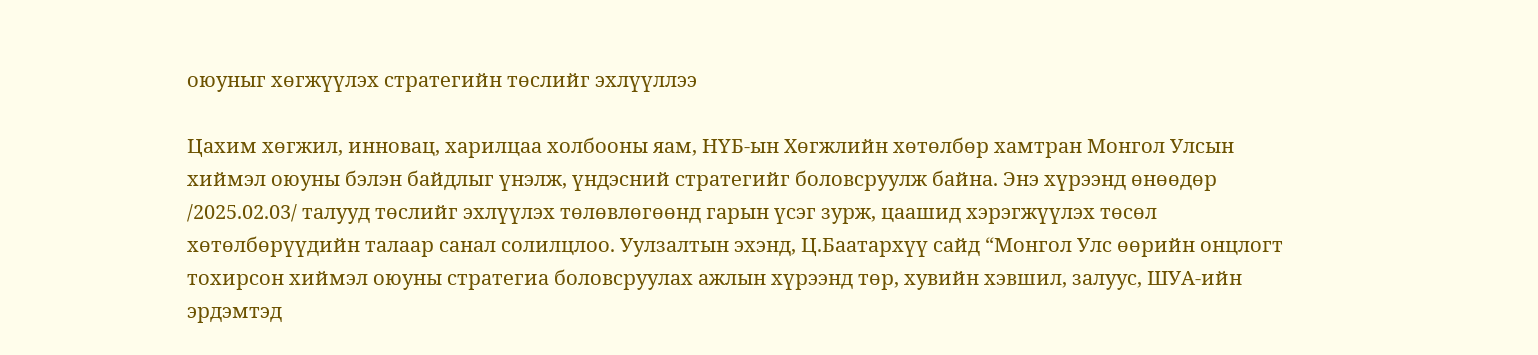оюуныг хөгжүүлэх стратегийн төслийг эхлүүллээ

Цахим хөгжил, инновац, харилцаа холбооны яам, НҮБ-ын Хөгжлийн хөтөлбөр хамтран Монгол Улсын хиймэл оюуны бэлэн байдлыг үнэлж, үндэсний стратегийг боловсруулж байна. Энэ хүрээнд өнөөдөр /2025.02.03/ талууд төслийг эхлүүлэх төлөвлөгөөнд гарын үсэг зурж, цаашид хэрэгжүүлэх төсөл хөтөлбөрүүдийн талаар санал солилцлоо. Уулзалтын эхэнд, Ц.Баатархүү сайд “Монгол Улс өөрийн онцлогт тохирсон хиймэл оюуны стратегиа боловсруулах ажлын хүрээнд төр, хувийн хэвшил, залуус, ШУА-ийн эрдэмтэд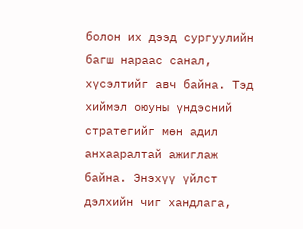болон их дээд сургуулийн багш нараас санал, хүсэлтийг авч байна. Тэд хиймэл оюуны үндэсний стратегийг мөн адил анхааралтай ажиглаж байна. Энэхүү үйлст дэлхийн чиг хандлага,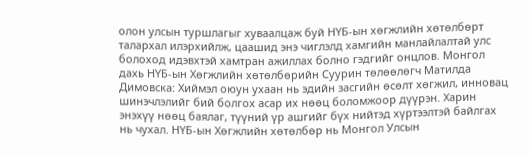олон улсын туршлагыг хуваалцаж буй НҮБ-ын хөгжлийн хөтөлбөрт талархал илэрхийлж, цаашид энэ чиглэлд хамгийн манлайлалтай улс болоход идэвхтэй хамтран ажиллах болно гэдгийг онцлов. Монгол дахь НҮБ-ын Хөгжлийн хөтөлбөрийн Суурин төлөөлөгч Матилда Димовска: Хиймэл оюун ухаан нь эдийн засгийн өсөлт хөгжил, инновац шинэчлэлийг бий болгох асар их нөөц боломжоор дүүрэн. Харин энэхүү нөөц баялаг, түүний үр ашгийг бүх нийтэд хүртээлтэй байлгах нь чухал. НҮБ-ын Хөгжлийн хөтөлбөр нь Монгол Улсын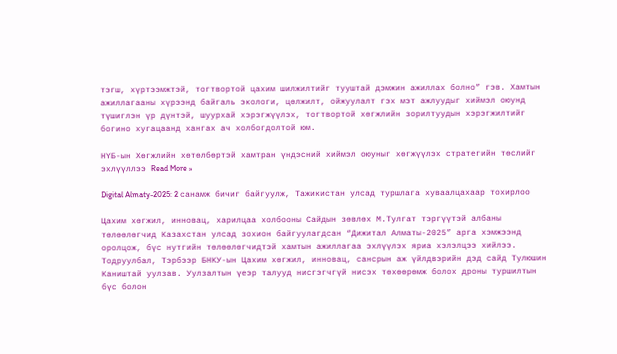тэгш, хүртээмжтэй, тогтвортой цахим шилжилтийг тууштай дэмжин ажиллах болно” гэв. Хамтын ажиллагааны хүрээнд байгаль экологи, цөлжилт, ойжуулалт гэх мэт ажлуудыг хиймэл оюунд түшиглэн үр дүнтэй, шуурхай хэрэгжүүлэх, тогтвортой хөгжлийн зорилтуудын хэрэгжилтийг богино хугацаанд хангах ач холбогдолтой юм.

НҮБ-ын Хөгжлийн хөтөлбөртэй хамтран үндэсний хиймэл оюуныг хөгжүүлэх стратегийн төслийг эхлүүллээ Read More »

Digital Almaty-2025: 2 санамж бичиг байгуулж, Тажикистан улсад туршлага хуваалцахаар тохирлоо

Цахим хөгжил, инновац, харилцаа холбооны Сайдын зөвлөх М.Тулгат тэргүүтэй албаны төлөөлөгчид Казахстан улсад зохион байгуулагдсан “Дижитал Алматы-2025” арга хэмжээнд оролцож, бүс нутгийн төлөөлөгчидтэй хамтын ажиллагаа эхлүүлэх яриа хэлэлцээ хийлээ. Тодруулбал, Тэрбээр БНКУ-ын Цахим хөгжил, инновац, сансрын аж үйлдвэрийн дэд сайд Тулюшин Каништай уулзав. Уулзалтын үеэр талууд нисгэгчгүй нисэх төхөөрөмж болох дроны туршилтын бүс болон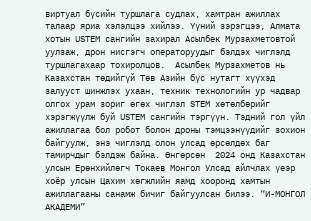виртуал бүсийн туршлага судлах, хамтран ажиллах талаар яриа хэлэлцээ хийлээ. Үүний зэрэгцээ, Алмата хотын USTEM сангийн захирал Асылбек Мурзахметовтой уулзаж, дрон нисгэгч операторуудыг бэлдэх чиглэлд туршлагахаар тохиролцов.  Асылбек Мурзахметов нь Казахстан төдийгүй Төв Азийн бүс нутагт хүүхэд залууст шинжлэх ухаан, техник технологийн ур чадвар олгох урам зориг өгөх чиглэл STEM хөтөлбөрийг хэрэгжүүлж буй USTEM сангийн тэргүүн. Тэдний гол үйл ажиллагаа бол робот болон дроны тэмцээнүүдийг зохион байгуулж, энэ чиглэлд олон улсад өрсөлдөх баг тамирчдыг бэлдэж байна. Өнгөрсөн  2024 онд Казахстан улсын Ерөнхийлөгч Токаев Монгол Улсад айлчлах үеэр хоёр улсын Цахим хөгжлийн яамд хооронд хамтын ажиллагааны санамж бичиг байгуулсан билээ. “И-МОНГОЛ АКАДЕМИ”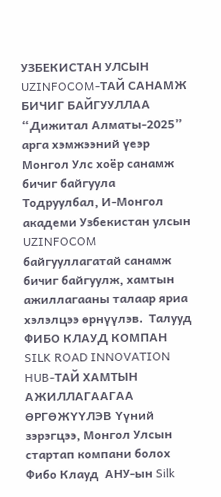УЗБЕКИСТАН УЛСЫН UZINFOCOM-ТАЙ САНАМЖ БИЧИГ БАЙГУУЛЛАА “Дижитал Алматы-2025” арга хэмжээний үеэр Монгол Улс хоёр санамж бичиг байгуула Тодруулбал, И-Монгол академи Узбекистан улсын UZINFOCOM байгууллагатай санамж бичиг байгуулж, хамтын ажиллагааны талаар яриа хэлэлцээ өрнүүлэв.  Талууд  ФИБО КЛАУД КОМПАН SILK ROAD INNOVATION HUB-ТАЙ ХАМТЫН АЖИЛЛАГААГАА ӨРГӨЖҮҮЛЭВ Үүний зэрэгцээ, Монгол Улсын стартап компани болох Фибо Клауд  АНУ-ын Silk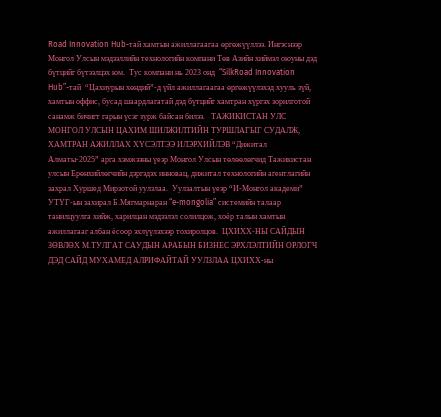Road Innovation Hub-тай хамтын ажиллагаагаа өргөжүүллээ. Ингэснээр Монгол Улсын мэдээллийн технологийн компани Төв Азийн хиймэл оюуны дэд бүтцийг бүтээлцэх юм.  Тус компани нь 2023 онд  “SilkRoad Innovation Hub”-тай  “Цахиурын хөндий”-д үйл ажиллагаагаа өргөжүүлэхэд хууль зүй, хамтын оффис, бусад шаардлагатай дэд бүтцийг хамтран хүргэх зорилготой санамж бичигт гарын үсэг зурж байсан билээ.   ТАЖИКИСТАН УЛС МОНГОЛ УЛСЫН ЦАХИМ ШИЛЖИЛТИЙН ТУРШЛАГЫГ СУДАЛЖ, ХАМТРАН АЖИЛЛАХ ХҮСЭЛТЭЭ ИЛЭРХИЙЛЭВ “Дижитал Алматы-2025” арга хэмжээны үеэр Монгол Улсын төлөөлөгчид Тажикистан улсын Ерөнхийлөгчийн дэргэдэх инновац, дижитал технологийн агентлагийн захрал Хуршед Мирзотой уулзлаа.  Уулзалтын үеэр “И-Монгол академи” УТҮГ-ын захирал Б.Мягмарнаран “e-mongolia” системийн талаар танилцуулга хийж, харилцан мэдээлэл солилцож, хоёр талын хамтын ажиллагааг албан ёсоор эхлүүлэхээр тохиролцов.  ЦХИХХ-НЫ САЙДЫН ЗӨВЛӨХ М.ТУЛГАТ САУДЫН АРАБЫН БИЗНЕС ЭРХЛЭЛТИЙН ОРЛОГЧ ДЭД САЙД МУХАМЕД АЛРИФАЙТАЙ УУЛЗЛАА ЦХИХХ-ны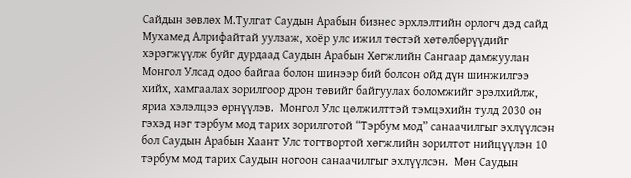Сайдын зөвлөх М.Тулгат Саудын Арабын бизнес эрхлэлтийн орлогч дэд сайд Мухамед Алрифайтай уулзаж, хоёр улс ижил төстэй хөтөлбөрүүдийг хэрэгжүүлж буйг дурдаад Саудын Арабын Хөгжлийн Сангаар дамжуулан Монгол Улсад одоо байгаа болон шинээр бий болсон ойд дүн шинжилгээ хийх, хамгаалах зорилгоор дрон төвийг байгуулах боломжийг эрэлхийлж, яриа хэлэлцээ өрнүүлэв.  Монгол Улс цөлжилттэй тэмцэхийн тулд 2030 он гэхэд нэг тэрбум мод тарих зорилготой “Тэрбум мод” санаачилгыг эхлүүлсэн бол Саудын Арабын Хаант Улс тогтвортой хөгжлийн зорилтот нийцүүлэн 10 тэрбум мод тарих Саудын ногоон санаачилгыг эхлүүлсэн.  Мөн Саудын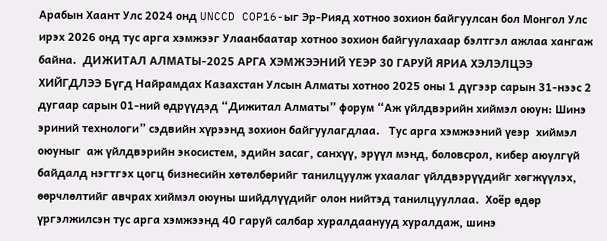Арабын Хаант Улс 2024 онд UNCCD COP16-ыг Эр-Рияд хотноо зохион байгуулсан бол Монгол Улс ирэх 2026 онд тус арга хэмжээг Улаанбаатар хотноо зохион байгуулахаар бэлтгэл ажлаа хангаж байна.  ДИЖИТАЛ АЛМАТЫ-2025 АРГА ХЭМЖЭЭНИЙ ҮЕЭР 30 ГАРУЙ ЯРИА ХЭЛЭЛЦЭЭ ХИЙГДЛЭЭ Бүгд Найрамдах Казахстан Улсын Алматы хотноо 2025 оны 1 дүгээр сарын 31-нээс 2 дугаар сарын 01-ний өдрүүдэд “Дижитал Алматы” форум “Аж үйлдвэрийн хиймэл оюун: Шинэ эриний технологи” сэдвийн хүрээнд зохион байгуулагдлаа.   Тус арга хэмжээний үеэр  хиймэл оюуныг  аж үйлдвэрийн экосистем, эдийн засаг, санхүү, эрүүл мэнд, боловсрол, кибер аюулгүй байдалд нэгтгэх цогц бизнесийн хөтөлбөрийг танилцуулж ухаалаг үйлдвэрүүдийг хөгжүүлэх, өөрчлөлтийг авчрах хиймэл оюуны шийдлүүдийг олон нийтэд танилцууллаа.  Хоёр өдөр үргэлжилсэн тус арга хэмжээнд 40 гаруй салбар хуралдаанууд хуралдаж, шинэ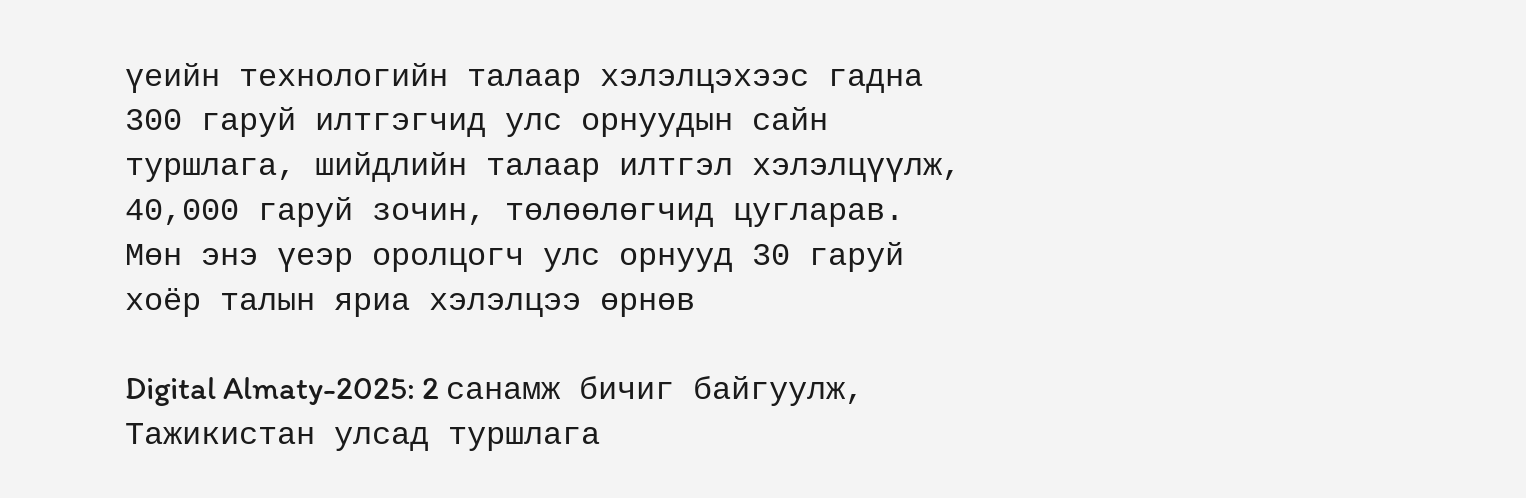үеийн технологийн талаар хэлэлцэхээс гадна 300 гаруй илтгэгчид улс орнуудын сайн туршлага, шийдлийн талаар илтгэл хэлэлцүүлж, 40,000 гаруй зочин, төлөөлөгчид цугларав. Мөн энэ үеэр оролцогч улс орнууд 30 гаруй хоёр талын яриа хэлэлцээ өрнөв

Digital Almaty-2025: 2 санамж бичиг байгуулж, Тажикистан улсад туршлага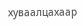хуваалцахаар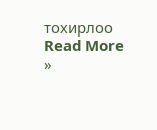тохирлоо Read More »